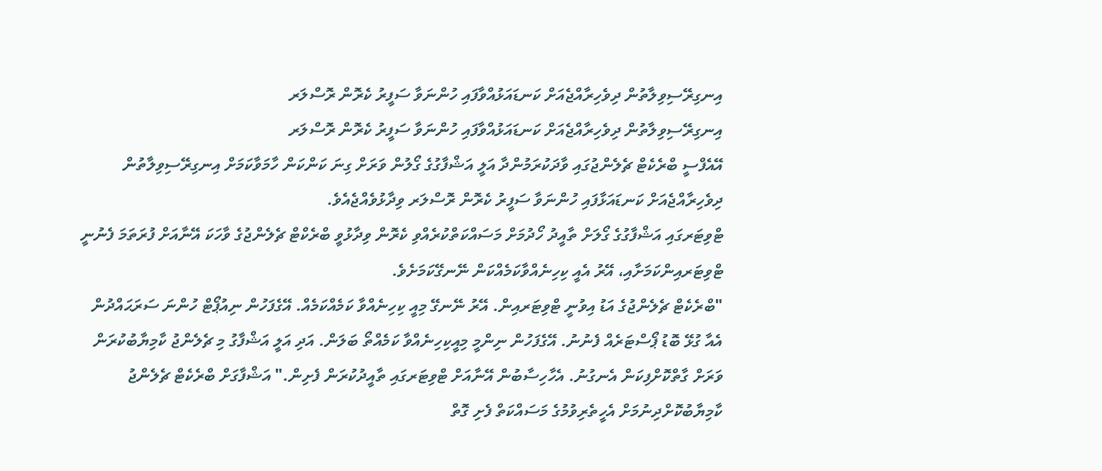އިނގިރޭސިވިލާތުން ދިވެހިރާއްޖެއަށް ކަނޑައަޅުއްވާފައި ހުންނަވާ ސަފީރު ކެރޮން ރޮސްލަރ
އިނގިރޭސިވިލާތުން ދިވެހިރާއްޖެއަށް ކަނޑައަޅުއްވާފައި ހުންނަވާ ސަފީރު ކެރޮން ރޮސްލަރ
އޭއެފްސީ ބްރެކެޓް ޗެލެންޖުގައި ވާދަކުރަމުންދާ އަލީ އަޝްފާގުގެ ގޯލުން ވަރަށް ގިނަ ކަންކަން ހާމަވާކަމަށް އިނގިރޭސިވިލާތުން ދިވެހިރާއްޖެއަށް ކަނޑައަޅާފައި ހުންނަވާ ސަފީރު ކެރޮން ރޮސްލަރ ވިދާޅުވެއްޖެއެވެ.
ޓްވިޓަރގައި އަޝްފާގުގެ ގޯލަށް ތާއީދު ހޯދުމަށް މަސައްކަތްކުރެއްވި ކެރޮން ވިދާޅުވީ ބްރެކްޓް ޗެލެންޖުގެ ވާހަކަ އޭނާއަށް ފުރަތަމަ ފެނުނީ ޓްވިޓަރއިންކަމަށާއި، އޭރު އެއީ ކިހިނެއްވާކަމެއްކަން ނޭނގޭކަމަށެވެ.
"ބްރެކެޓް ޗެލެންޖުގެ އަޑު އިވުނީ ޓްވިޓަރއިން. އޭރު ނޭނގޭ މިއީ ކިހިނެއްވާ ކަމެއްކަމެއް. އޭގެފަހުން ނިއުޕޯޓް ހުންނަ ސަރަޙައްދުން އެއާ ގުޅޭ ބޮޑު ޕޯސްޓަރެއް ފެނުނު. އޭގެފަހުން ނިންމީ މިއީކިހިނެއްވާ ކަމެއްތޯ ބަލަން. އަދި އަލީ އަޝްފާގު މި ޗެލެންޖު ކާމިޔާބުކުރަން ވަރަށް ގާތްކޮށްފިކަން އެނގުނު. އެހާހިސާބުން އޭނާއަށް ޓްވިޓަރގައި ތާއީދުކުރަން ފެށިން." އަޝްފާގަށް ބްރެކެޓް ޗެލެންޖު ކާމިޔާބުކޮށްދިނުމަށް އެހީތެރިވުމުގެ މަސައްކަތް ފެށި ގޮތް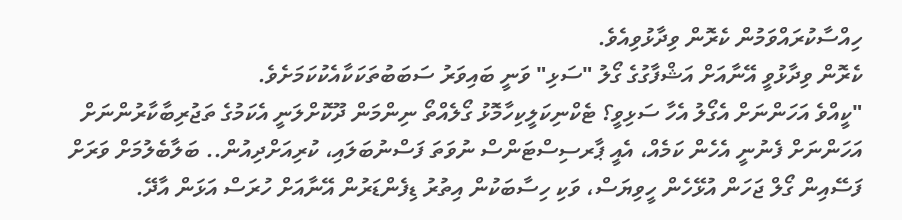ހިއްސާކުރައްވަމުން ކެރޮން ވިދާޅުވިއެވެ.
ކެރޮން ވިދާޅުވީ އޭނާއަށް އަޝްފާގުގެ ގޯލު "ސަޅި" ވަނީ ބައިވަރު ސަބަބުތަކަކާއެކުކަމަށެވެ.
"ކީއްވެ އަހަންނަށް އެގޯލު އެހާ ސަޅިވީ؟ ޓެކްނިކަލީކިހާމޮޅު ގޯލެއްތޯ ނިންމަން ދޫކޮށްލަނީ އެކަމުގެ ތަޖުރިބާކާރުންނަށް އަހަންނަށް ފެނުނީ އެހެން ކަމެއް، އެއީ ޕާރސިސްޓަންސް ނުވަތަ ފަސްނުބަލައި، ކުރިއަށްދިއުން.. ބަލާބެލުމަށް ވަރަށް ފަސޭއިން ގޯލް ޖަހަން އުޅޭހެން ހީވިޔަސް، ވަކި ހިސާބަކުން އިތުރު ޑިފެންޑަރުން އޭނާއަށް ހުރަސް އަޅަން އާދޭ.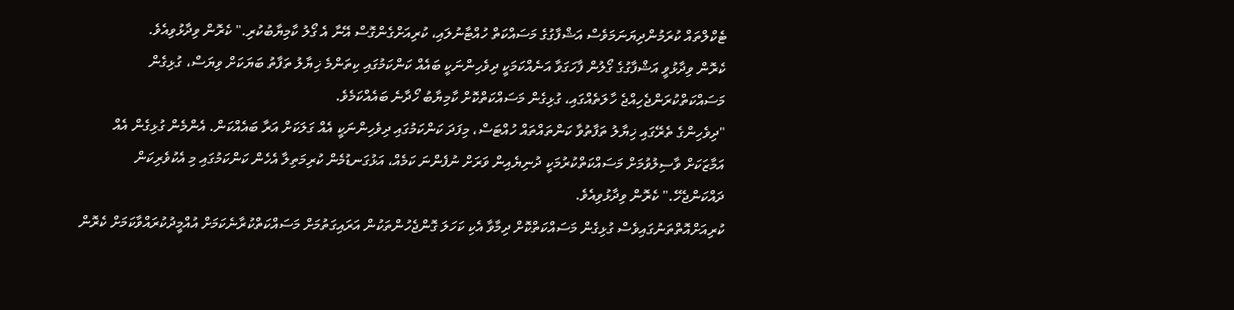ޓެކްލްތައް ކުރަމުންދިޔަނަމަވެސް އަޝްފާގުގެ މަސައްކަތް ހުއްޓާނުލައި، ކުރިއަށްގެންގޮސް އޭނާ އެ ގޯލު ކާމިޔާބުކުރި." ކެރޮން ވިދާޅުވިއެވެ.
ކެރޮން ވިދާޅުވީ އަޝްފާގުގެ ގޯލުން ފާހަގަވާ އަނެއްކަމަކީ ދިވެހިންނަކީ ބައެއް ކަންކަމުގައި ކިތަންމެ ޚިޔާލު ތަފާތު ބަޔަކަށް ވިޔަސް، ގުޅިގެން މަސައްކަތްކުރަންޖެހިއްޖެ ހާލަތެއްގައި، ގުޅިގެން މަސައްކަތްކޮށް ކާމިޔާބު ހޯދާނެ ބައެއްކަމެވެ.
"ދިވެހިންގެ ތެރޭގައި ޚިޔާލު ތަފާތުވާ ކަންތައްތައް ހުއްޓަސް، މިފަދަ ކަންކަމުގައި ދިވެހިންނަކީ އެއް ގަލަކަށް އަރާ ބައެއްކަން. އެންމެން ގުޅިގެން އެއް އަމާޒަކަށް ވާސިލުވުމަށް މަސައްކަތްކުރުމަކީ ދުނިޔެއިން ވަރަށް ނުފެންނަ ކަމެއް، އަޅުގަނޑުމެން ކުރިމަތިލާ އެހެން ކަންކަމުގައި މި އެކުވެރިކަން ދައްކަންޖެހޭ." ކެރޮން ވިދާޅުވިއެވެ.
ކުރިއަށްއޮތްތަނުގައިވެސް ގުޅިގެން މަސައްކަތްކޮށް ދިމާވާ އެކި ކަހަލަ ގޮންޖެހުންތަކުން އަރައިގަތުމަށް މަސައްކަތްކުރާނެކަމަށް އުއްމީދުކުރައްވާކަމަށް ކެރޮން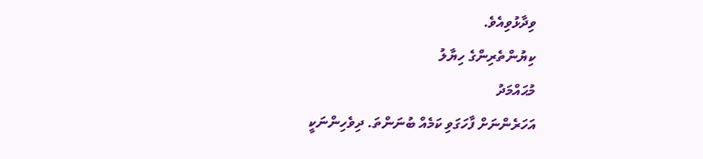ވިދާޅުވިއެވެ.
ކިޔުންތެރިންގެ ހިޔާލު
މުޙައްމަދު
އަހަރެންނަށް ފާހަގަވި ކަމެއް ބުނަންތަ. ދިވެހިންނަކީ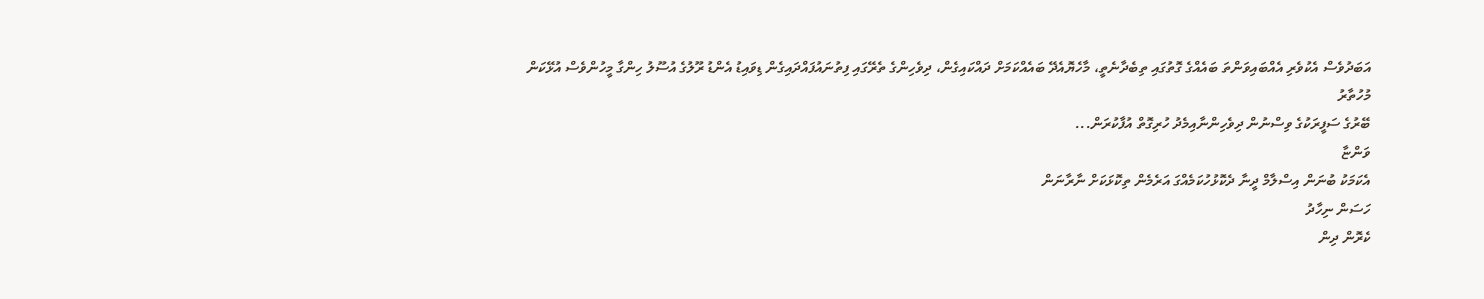އަބަދުވެސް އެކުވެރި އެއްބައިވަންތަ ބައެއްގެ ގޮތުގައި ތިބެދާނެތީ، މާހެޔޮއެދޭ ބައެއްކަމަށް ދައްކައިގެން، ދިވެހިންގެ ތެރޭގައި ފިތުނައުފައްދައިގެން ޑިވައިޑު އެންޑު ރޫލުގެ އުސޫލު ހިންގާ މީހުންވެސް އުޅޭކަން
މުހުތާރު
ބޭރުގެ ސަފީރަކުގެ ވިސްނުން ދިވެހިންނާއިމެދު ހުރިގޮތް އުފާކުރަން...
ވަންޏާ
އެކަމަކު ބުނަން އިސްލާމް ދީނާ ދެކޮޅުހުކަމެއްގަ އަރެމެން ތިކޮޅަކަށް ނާރާނަން
ހަސަން ނިހާދު
ކެރޮން ދިން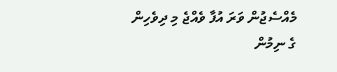މެއްސެޖުން ވަރަ އުފާ ވެއްޖެ މި ދިވެހިން ގެ ނިމުން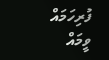ފުރިހަމައް ވީމައް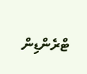ޓްރެންޑިން